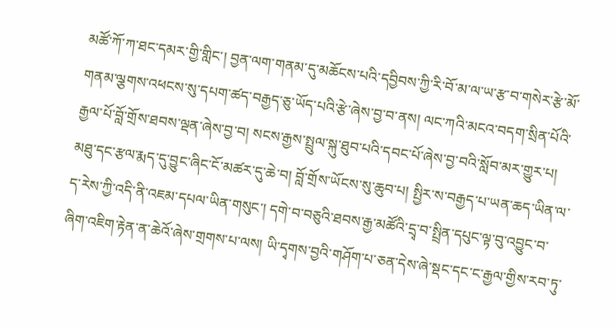མཚོ་ཀོ་ཀ་ཐང་དམར་གྱི་གླིང་། བྱན་ལག་གནམ་དུ་མཆོངས་པའི་དབྱིབས་ཀྱི་རི་བོ་མ་ལ་ཡ་རྩ་བ་གསེར་རྩེ་མོ་གནམ་ལྕགས་འཕངས་སུ་དཔག་ཚད་བརྒྱད་ཅུ་ཡོད་པའི་རྩེ་ཞེས་བྱ་བ་ནས། ལང་ཀའི་མངའ་བདག་སྲིན་པོའི་རྒྱལ་པོ་བློ་གྲོས་ཐབས་ལྡན་ཞེས་བྱ་བ། སངས་རྒྱས་སྤྲུལ་སྐུ་ཐུབ་པའི་དབང་པོ་ཞེས་བྱ་བའི་སློབ་མར་གྱུར་པ། མཐུ་དང་རྩལ་རྨད་དུ་བྱུང་ཞིང་ངོ་མཚར་དུ་ཆེ་བ། བློ་གྲོས་ཡོངས་སུ་ཆུབ་པ། སྤྱིར་ས་བརྒྱད་པ་ཡན་ཆད་ཡིན་ལ་ད་རེས་ཀྱི་འདི་ནི་འཇམ་དཔལ་ཡིན་གསུང་། དགེ་བ་བཅུའི་ཐབས་རྒྱ་མཚོའི་དྲྭ་བ་སྤྲིན་དཔུང་ལྟ་བུ་འབྱུང་བ་ཞིག་འཇིག་རྟེན་ན་ཆེའོ་ཞེས་གྲགས་པ་ལས། ཡི་དྭགས་བྱའི་གཤོག་པ་ཅན་དེས་ཞེ་སྡང་དང་ང་རྒྱལ་གྱིས་རབ་ཏུ་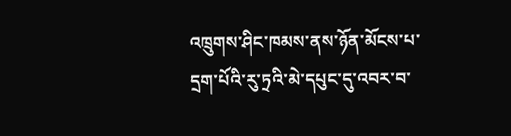འཁྲུགས་ཤིང་ཁམས་ནས་ཉོན་མོངས་པ་དྲག་པོའི་རུ་ཏྲའི་མེ་དཔུང་དུ་འབར་བ་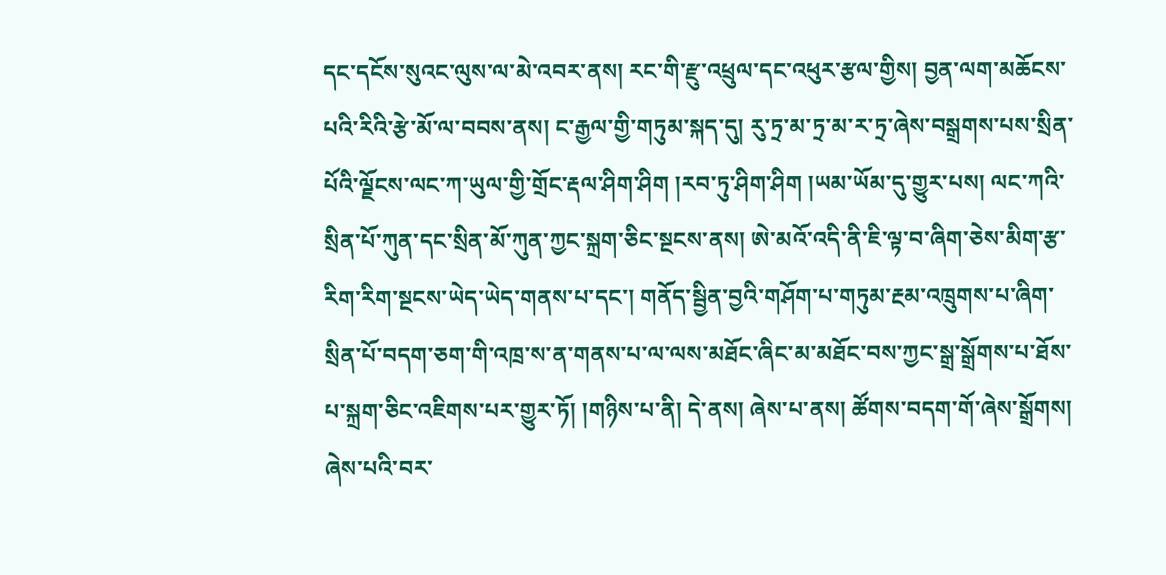དང་དངོས་སུའང་ལུས་ལ་མེ་འབར་ནས། རང་གི་རྫུ་འཕྲུལ་དང་འཕུར་རྩལ་གྱིས། བྱན་ལག་མཆོངས་པའི་རིའི་རྩེ་མོ་ལ་བབས་ནས། ང་རྒྱལ་གྱི་གཏུམ་སྐད་དུ། རུ་ཏྲ་མ་ཏྲ་མ་ར་ཏྲ་ཞེས་བསྒྲགས་པས་སྲིན་པོའི་ལྗོངས་ལང་ཀ་ཡུལ་གྱི་གྲོང་རྡལ་ཤིག་ཤིག །རབ་ཏུ་ཤིག་ཤིག །ཡམ་ཡོམ་དུ་གྱུར་པས། ལང་ཀའི་སྲིན་པོ་ཀུན་དང་སྲིན་མོ་ཀུན་ཀྱང་སྐྲག་ཅིང་སྔངས་ནས། ཨེ་མའོ་འདི་ནི་ཇི་ལྟ་བ་ཞིག་ཅེས་མིག་རྩ་རིག་རིག་སྔངས་ཡེད་ཡེད་གནས་པ་དང་། གནོད་སྦྱིན་བྱའི་གཤོག་པ་གཏུམ་རྔམ་འཁྲུགས་པ་ཞིག་སྲིན་པོ་བདག་ཅག་གི་འཁྲ་ས་ན་གནས་པ་ལ་ལས་མཐོང་ཞིང་མ་མཐོང་བས་ཀྱང་སྒྲ་སྒྲོགས་པ་ཐོས་པ་སྐྲག་ཅིང་འཇིགས་པར་གྱུར་ཏོ། །གཉིས་པ་ནི། དེ་ནས། ཞེས་པ་ནས། ཚོགས་བདག་གོ་ཞེས་སྒྲོགས། ཞེས་པའི་བར་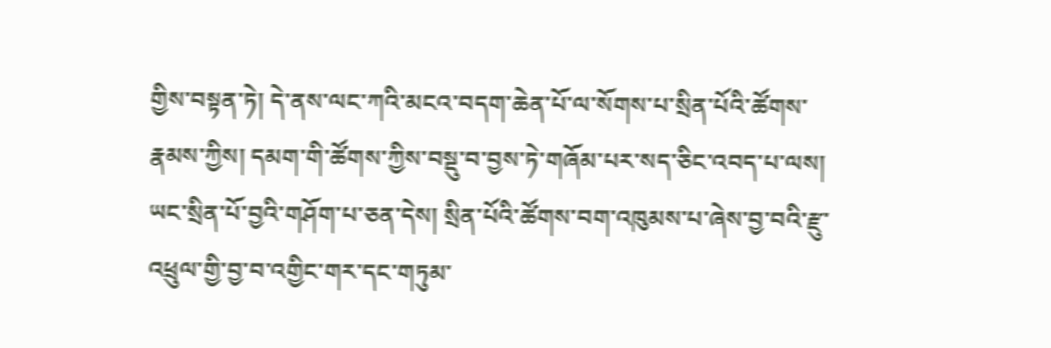གྱིས་བསྟན་ཏེ། དེ་ནས་ལང་ཀའི་མངའ་བདག་ཆེན་པོ་ལ་སོགས་པ་སྲིན་པོའི་ཚོགས་རྣམས་ཀྱིས། དམག་གི་ཚོགས་ཀྱིས་བསྡུ་བ་བྱས་ཏེ་གཞོམ་པར་སད་ཅིང་འབད་པ་ལས། ཡང་སྲིན་པོ་བྱའི་གཤོག་པ་ཅན་དེས། སྲིན་པོའི་ཚོགས་བག་འཁུམས་པ་ཞེས་བྱ་བའི་རྫུ་འཕྲུལ་གྱི་བྱ་བ་འགྱིང་གར་དང་གཏུམ་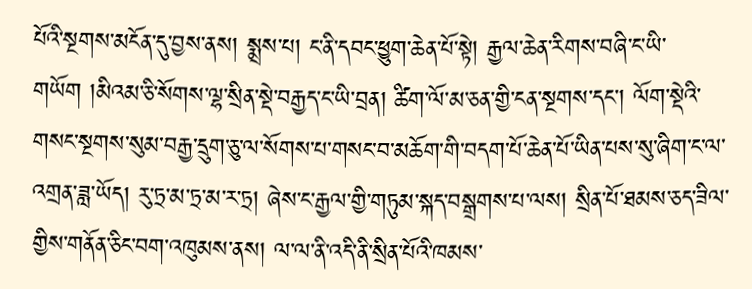པོའི་སྔགས་མངོན་དུ་བྱས་ནས། སྨྲས་པ། ང་ནི་དབང་ཕྱུག་ཆེན་པོ་སྟེ། རྒྱལ་ཆེན་རིགས་བཞི་ང་ཡི་གཡོག །མིའམ་ཅི་སོགས་ལྷ་སྲིན་སྡེ་བརྒྱད་ང་ཡི་བྲན། ཚིག་ལོ་མ་ཅན་གྱི་ངན་སྔགས་དང་། ལོག་སྡེའི་གསང་སྔགས་སུམ་བརྒྱ་དྲུག་ཅུ་ལ་སོགས་པ་གསང་བ་མཆོག་གི་བདག་པོ་ཆེན་པོ་ཡིན་པས་སུ་ཞིག་ང་ལ་འགྲན་ཟླ་ཡོད། རུ་ཏྲ་མ་ཏྲ་མ་ར་ཏྲ། ཞེས་ང་རྒྱལ་གྱི་གཏུམ་སྐད་བསྒྲགས་པ་ལས། སྲིན་པོ་ཐམས་ཅད་ཟིལ་གྱིས་གནོན་ཅིང་བག་འཁུམས་ནས། ལ་ལ་ནི་འདི་ནི་སྲིན་པོའི་ཁམས་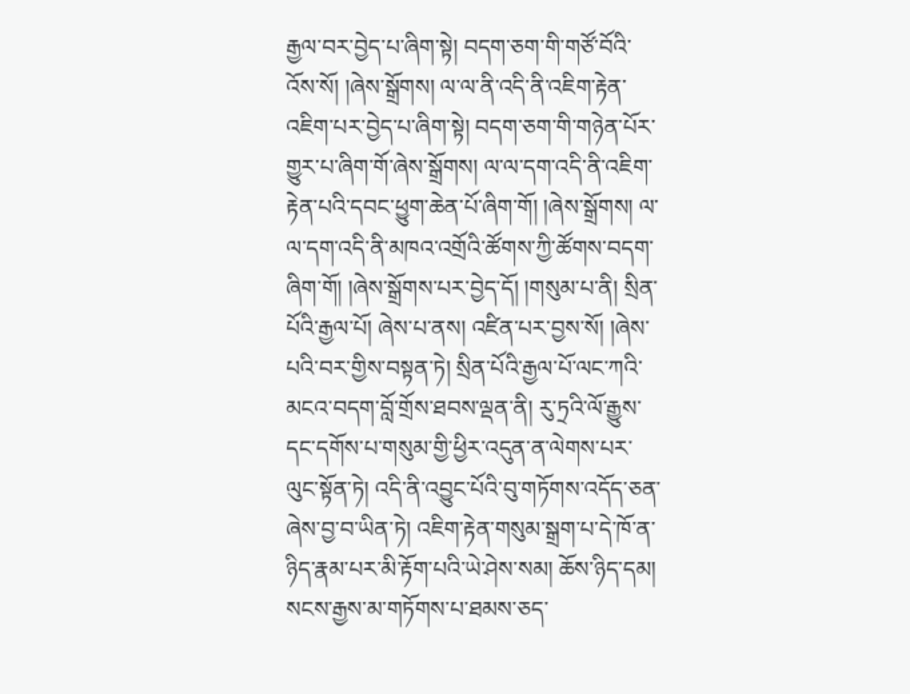རྒྱལ་བར་བྱེད་པ་ཞིག་སྟེ། བདག་ཅག་གི་གཙོ་བོའི་འོས་སོ། །ཞེས་སྒྲོགས། ལ་ལ་ནི་འདི་ནི་འཇིག་རྟེན་འཇིག་པར་བྱེད་པ་ཞིག་སྟེ། བདག་ཅག་གི་གཉེན་པོར་གྱུར་པ་ཞིག་གོ་ཞེས་སྒྲོགས། ལ་ལ་དག་འདི་ནི་འཇིག་རྟེན་པའི་དབང་ཕྱུག་ཆེན་པོ་ཞིག་གོ། །ཞེས་སྒྲོགས། ལ་ལ་དག་འདི་ནི་མཁའ་འགྲོའི་ཚོགས་ཀྱི་ཚོགས་བདག་ཞིག་གོ། །ཞེས་སྒྲོགས་པར་བྱེད་དོ། །གསུམ་པ་ནི། སྲིན་པོའི་རྒྱལ་པོ། ཞེས་པ་ནས། འཛིན་པར་བྱས་སོ། །ཞེས་པའི་བར་གྱིས་བསྟན་ཏེ། སྲིན་པོའི་རྒྱལ་པོ་ལང་ཀའི་མངའ་བདག་བློ་གྲོས་ཐབས་ལྡན་ནི། རུ་ཏྲའི་ལོ་རྒྱུས་དང་དགོས་པ་གསུམ་གྱི་ཕྱིར་འདུན་ན་ལེགས་པར་ལུང་སྟོན་ཏེ། འདི་ནི་འབྱུང་པོའི་བུ་གཏོགས་འདོད་ཅན་ཞེས་བྱ་བ་ཡིན་ཏེ། འཇིག་རྟེན་གསུམ་སྒྲག་པ་དེ་ཁོ་ན་ཉིད་རྣམ་པར་མི་རྟོག་པའི་ཡེ་ཤེས་སམ། ཆོས་ཉིད་དམ། སངས་རྒྱས་མ་གཏོགས་པ་ཐམས་ཅད་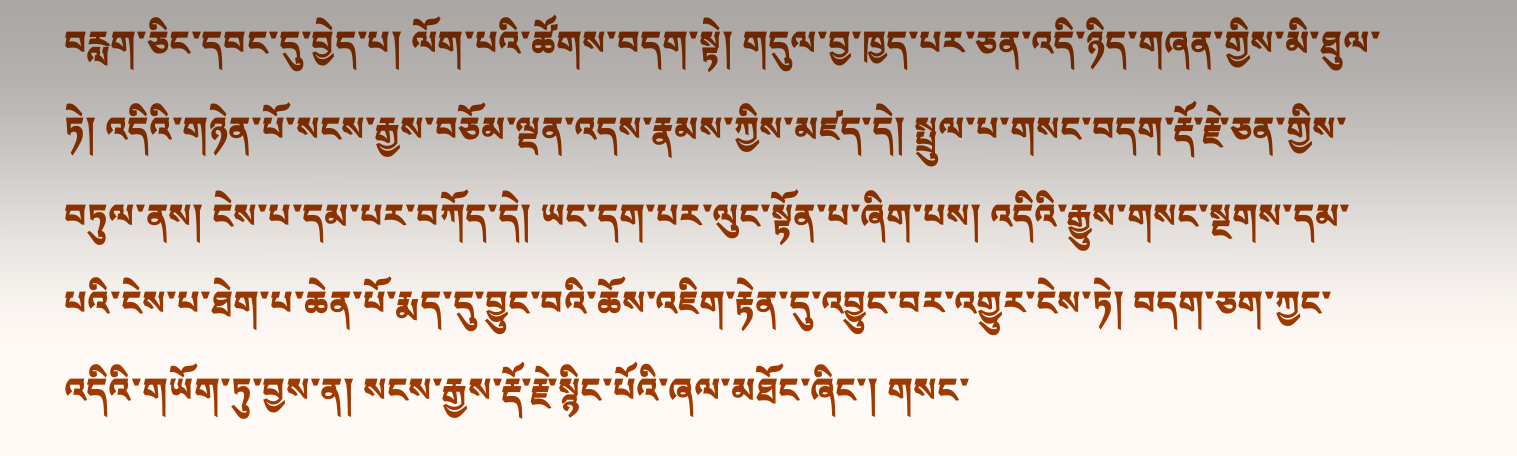བརླག་ཅིང་དབང་དུ་བྱེད་པ། ལོག་པའི་ཚོགས་བདག་སྟེ། གདུལ་བྱ་ཁྱད་པར་ཅན་འདི་ཉིད་གཞན་གྱིས་མི་ཐུལ་ཏེ། འདིའི་གཉེན་པོ་སངས་རྒྱས་བཅོམ་ལྡན་འདས་རྣམས་ཀྱིས་མཛད་དེ། སྤྲུལ་པ་གསང་བདག་རྡོ་རྗེ་ཅན་གྱིས་བཏུལ་ནས། ངེས་པ་དམ་པར་བཀོད་དེ། ཡང་དག་པར་ལུང་སྟོན་པ་ཞིག་པས། འདིའི་རྒྱུས་གསང་སྔགས་དམ་པའི་ངེས་པ་ཐེག་པ་ཆེན་པོ་རྨད་དུ་བྱུང་བའི་ཆོས་འཇིག་རྟེན་དུ་འབྱུང་བར་འགྱུར་ངེས་ཏེ། བདག་ཅག་ཀྱང་འདིའི་གཡོག་ཏུ་བྱས་ན། སངས་རྒྱས་རྡོ་རྗེ་སྙིང་པོའི་ཞལ་མཐོང་ཞིང་། གསང་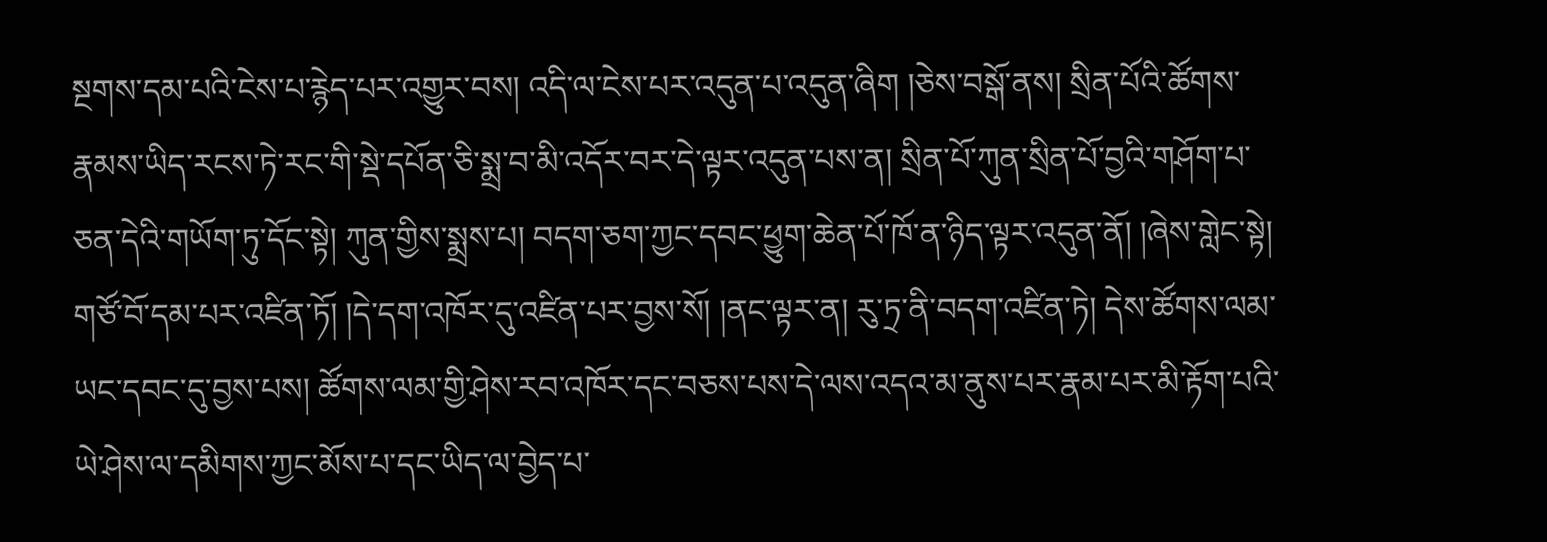སྔགས་དམ་པའི་ངེས་པ་རྙེད་པར་འགྱུར་བས། འདི་ལ་ངེས་པར་འདུན་པ་འདུན་ཞིག །ཅེས་བསྒོ་ནས། སྲིན་པོའི་ཚོགས་རྣམས་ཡིད་རངས་ཏེ་རང་གི་སྡེ་དཔོན་ཅི་སྨྲ་བ་མི་འདོར་བར་དེ་ལྟར་འདུན་པས་ན། སྲིན་པོ་ཀུན་སྲིན་པོ་བྱའི་གཤོག་པ་ཅན་དེའི་གཡོག་ཏུ་དོང་སྟེ། ཀུན་གྱིས་སྨྲས་པ། བདག་ཅག་ཀྱང་དབང་ཕྱུག་ཆེན་པོ་ཁོ་ན་ཉིད་ལྟར་འདུན་ནོ། །ཞེས་གླེང་སྟེ། གཙོ་བོ་དམ་པར་འཛིན་ཏོ། །དེ་དག་འཁོར་དུ་འཛིན་པར་བྱས་སོ། །ནང་ལྟར་ན། རུ་ཏྲ་ནི་བདག་འཛིན་ཏེ། དེས་ཚོགས་ལམ་ཡང་དབང་དུ་བྱས་པས། ཚོགས་ལམ་གྱི་ཤེས་རབ་འཁོར་དང་བཅས་པས་དེ་ལས་འདའ་མ་ནུས་པར་རྣམ་པར་མི་རྟོག་པའི་ཡེ་ཤེས་ལ་དམིགས་ཀྱང་མོས་པ་དང་ཡིད་ལ་བྱེད་པ་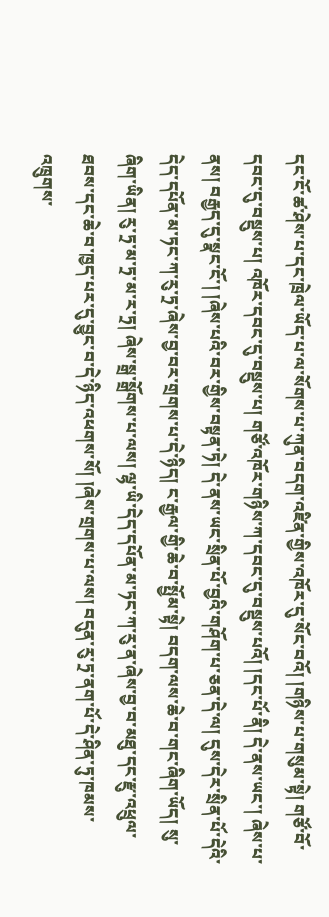དང་ངོ་ཚ་ཤེས་པ་དང་ཁྲེལ་ཡོད་པ་ལ་སོགས་པ་ཀུན་བདག་འཛིན་གྱིས་འཁོར་དུ་སོང་བའོ། །གཉིས་པ་གསུམ་སྟེ། གཙོ་བོ་དབང་དུ་བསྡུས་པ། འཁོར་དབང་དུ་བསྡུས་པ། གཙོ་འཁོར་གཉིས་ཀ་དབང་དུ་བསྡུས་པའོ། །དང་པོ་ནི། དེ་ནས་ཡང་། ཞེས་པ་ནས། བརྒྱད་དུ་སྣང་ངོ་། །ཞེས་པའི་བར་གྱིས་བསྟན་ཏེ། དེ་ནས་ཡང་སྲིན་པོ་བྱའི་གཤོག་པ་ཅན་དེ་ལ། དུས་དེར་སྲིན་པོ་དེའི་དེད་དཔོན་མ་ཏང་ཀ་རུ་ཏྲ་ཞེས་བྱ་བར་གྲགས་པ་དེ་ཉིད། ང་རྒྱལ་གྱི་ཆེ་བ་སྤྱོམ་སྟེ། བདག་ལས་ཆེ་བ་གང་ཞིག་ཡོད། སུ་ཞིག་ཡིན། རུ་ཏྲ་མ་ཏྲ་མ་ར་ཏྲ། ཞེས་སྒྲ་སྒྲོགས་པ་ལས། ལྷ་ཡི་དེད་དཔོན་མ་ཏང་ཀ་རུ་ན་ཞེས་བྱ་བ་མཐུ་དང་རྫུ་འཕྲུལ་ཐབས་དང་ཆེ་བ་ཁྱད་པར་དུ་བྱུང་བ་དེ་ཉིད་འཕགས་སོ། །ཞེས་གྲགས་པ་ལས། བདུན་རུ་ཏྲ་ནག་པོ་དེ་ཤིན་ཏུ་ཁམས་འཁྲུགས་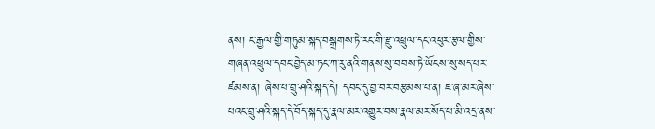ནས། ང་རྒྱལ་གྱི་གཏུམ་སྐད་བསྒྲགས་ཏེ་རང་གི་རྫུ་འཕྲུལ་དང་འཕུར་རྩལ་གྱིས་གཞན་འཕྲུལ་དབང་བྱེད་མ་ཏང་ཀ་རུ་ནའི་གནས་སུ་བབས་ཏེ་ཡོངས་སུ་སད་པར་ཛམས་ན། ཞེས་པ་བྲུ་ཤའི་སྐད་དེ། དབང་དུ་བྱ་བར་བརྩམས་པ་ན། ཇ་ཞ་མར་ཞེས་པའང་བྲུ་ཤའི་སྐད་དེ་བོད་སྐད་དུ་རྣལ་མར་འགྱུར་བས་རྣལ་མར་སོད་པ་མི་འདྲ་ནས་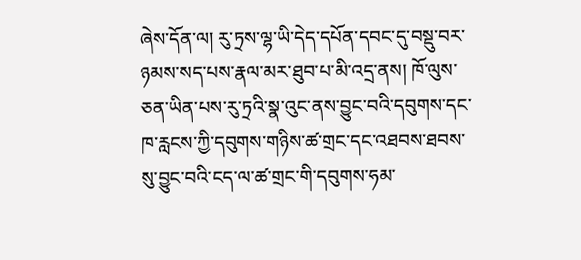ཞེས་དོན་ལ། རུ་ཏྲས་ལྷ་ཡི་དེད་དཔོན་དབང་དུ་བསྡུ་བར་ཉམས་སད་པས་རྣལ་མར་ཐུབ་པ་མི་འདྲ་ནས། ཁོ་ལུས་ཅན་ཡིན་པས་རུ་ཏྲའི་སྣ་འུང་ནས་བྱུང་བའི་དབུགས་དང་ཁ་རླངས་ཀྱི་དབུགས་གཉིས་ཚ་གྲང་དང་འཐབས་ཐབས་སུ་བྱུང་བའི་ངད་ལ་ཚ་གྲང་གི་དབུགས་ཧམ་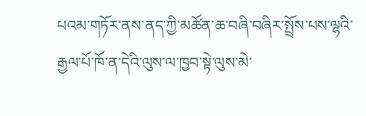པའམ་གཏོར་ནས་ནད་ཀྱི་མཚོན་ཆ་བཞི་བཞིར་སྤྲོས་པས་ལྷའི་རྒྱལ་པོ་ཁོ་ན་དེའི་ལུས་ལ་ཁྱབ་སྟེ་ལུས་མེ་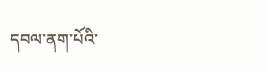དབལ་ནག་པོའི་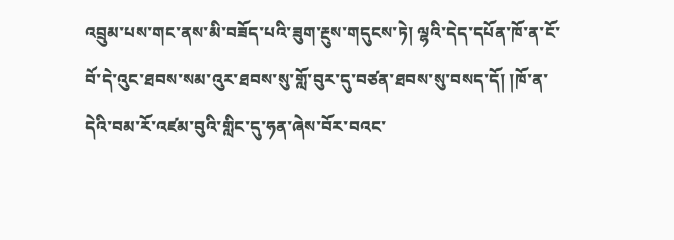འབྲུམ་པས་གང་ནས་མི་བཟོད་པའི་ཟུག་རྔུས་གདུངས་ཏེ། ལྷའི་དེད་དཔོན་ཁོ་ན་ངོ་བོ་དེ་འུང་ཐབས་སམ་འུར་ཐབས་སུ་གློ་བུར་དུ་བཙན་ཐབས་སུ་བསད་དོ། །ཁོ་ན་དེའི་བམ་རོ་འཛམ་བུའི་གླིང་དུ་ཧན་ཞེས་བོར་བའང་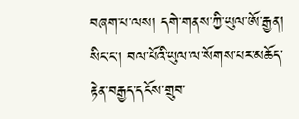བཞག་པ་ལས། དགེ་གནས་ཀྱི་ཡུལ་ཨོ་རྒྱན། སིང་ང་། བལ་པོའི་ཡུལ་ལ་སོགས་པར་མཆོད་རྟེན་བརྒྱད་དངོས་གྲུབ་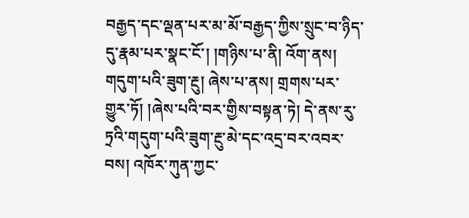བརྒྱད་དང་ལྡན་པར་མ་མོ་བརྒྱད་ཀྱིས་སྲུང་བ་ཉིད་དུ་རྣམ་པར་སྣང་ངོ་། །གཉིས་པ་ནི། འོག་ནས། གདུག་པའི་ཟུག་རྔུ། ཞེས་པ་ནས། གྲགས་པར་གྱུར་ཏོ། །ཞེས་པའི་བར་གྱིས་བསྟན་ཏེ། དེ་ནས་རུ་ཏྲའི་གདུག་པའི་ཟུག་རྔུ་མེ་དང་འདྲ་བར་འབར་བས། འཁོར་ཀུན་ཀྱང་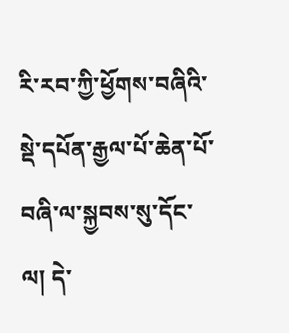རི་རབ་ཀྱི་ཕྱོགས་བཞིའི་སྡེ་དཔོན་རྒྱལ་པོ་ཆེན་པོ་བཞི་ལ་སྐྱབས་སུ་དོང་ལ། དེ་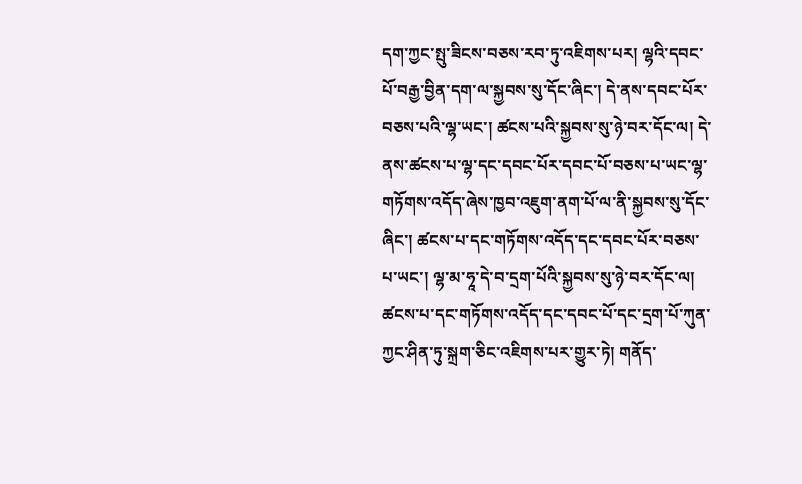དག་ཀྱང་སྤུ་ཟིངས་བཅས་རབ་ཏུ་འཇིགས་པར། ལྷའི་དབང་པོ་བརྒྱ་བྱིན་དག་ལ་སྐྱབས་སུ་དོང་ཞིང་། དེ་ནས་དབང་པོར་བཅས་པའི་ལྷ་ཡང་། ཚངས་པའི་སྐྱབས་སུ་ཉེ་བར་དོང་ལ། དེ་ནས་ཚངས་པ་ལྷ་དང་དབང་པོར་དབང་པོ་བཅས་པ་ཡང་ལྷ་གཏོགས་འདོད་ཞེས་ཁྱབ་འཇུག་ནག་པོ་ལ་ནི་སྐྱབས་སུ་དོང་ཞིང་། ཚངས་པ་དང་གཏོགས་འདོད་དང་དབང་པོར་བཅས་པ་ཡང་། ལྷ་མ་ཧཱ་དེ་བ་དྲག་པོའི་སྐྱབས་སུ་ཉེ་བར་དོང་ལ། ཚངས་པ་དང་གཏོགས་འདོད་དང་དབང་པོ་དང་དྲག་པོ་ཀུན་ཀྱང་ཤིན་ཏུ་སྐྲག་ཅིང་འཇིགས་པར་གྱུར་ཏེ། གནོད་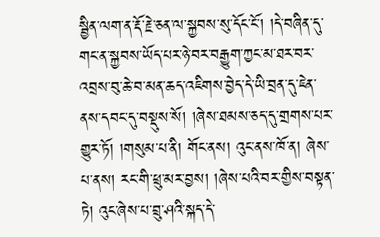སྦྱིན་ལག་ན་རྡོ་རྗེ་ཅན་ལ་སྐྱབས་སུ་དོང་ངོ་། །དེ་བཞིན་དུ་གང་ན་སྐྱབས་ཡོད་པར་ཉེ་བར་བརྒྱུག་ཀྱང་མ་ཐར་བར་འབྲས་བུ་ཆེ་བ་མན་ཆད་འཇིགས་བྱེད་དེ་ཡི་བྲན་དུ་ཇེན་ནས་དབང་དུ་བསྡུས་སོ། །ཞེས་ཐམས་ཅད་དུ་གྲགས་པར་གྱུར་ཏོ། །གསུམ་པ་ནི། གོང་ནས། འུང་ནས་ཁོ་ན། ཞེས་པ་ནས། རང་གི་ཕྲུ་མར་བྱས། །ཞེས་པའི་བར་གྱིས་བསྟན་ཏེ། འུང་ཞེས་པ་བྲུ་ཤའི་སྐད་དེ་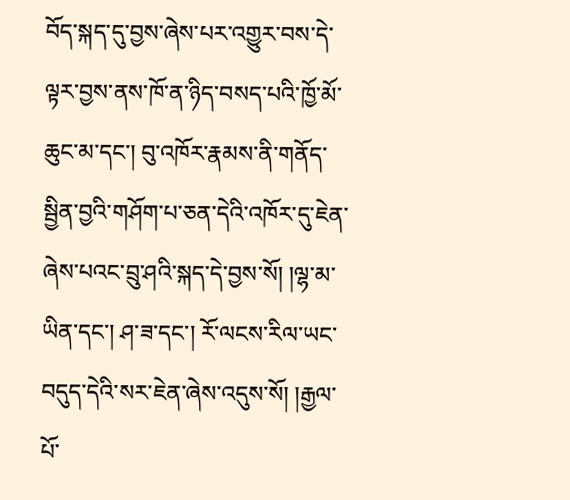བོད་སྐད་དུ་བྱས་ཞེས་པར་འགྱུར་བས་དེ་ལྟར་བྱས་ནས་ཁོ་ན་ཉིད་བསད་པའི་ཁྱོ་མོ་ཆུང་མ་དང་། བུ་འཁོར་རྣམས་ནི་གནོད་སྦྱིན་བྱའི་གཤོག་པ་ཅན་དེའི་འཁོར་དུ་ཇེན་ཞེས་པའང་བྲུ་ཤའི་སྐད་དེ་བྱས་སོ། །ལྷ་མ་ཡིན་དང་། ཤ་ཟ་དང་། རོ་ལངས་རིལ་ཡང་བདུད་དེའི་སར་ཇེན་ཞེས་འདུས་སོ། །རྒྱལ་པོ་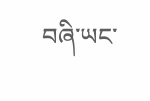བཞི་ཡང་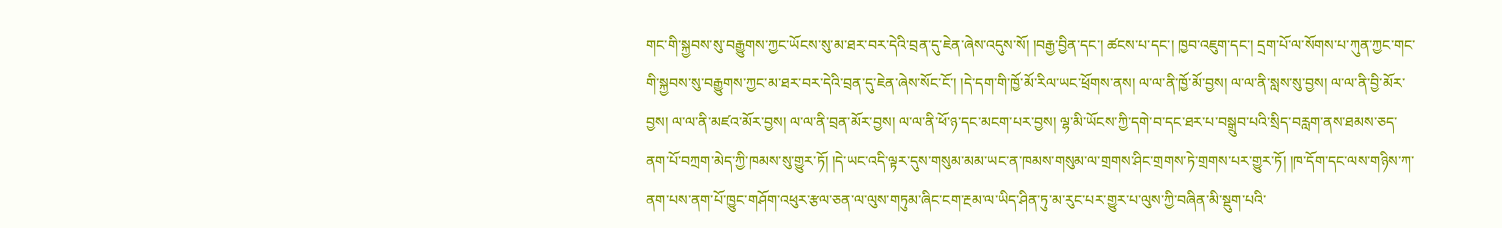གང་གི་སྐྱབས་སུ་བརྒྱུགས་ཀྱང་ཡོངས་སུ་མ་ཐར་བར་དེའི་བྲན་དུ་ཇེན་ཞེས་འདུས་སོ། །བརྒྱ་བྱིན་དང་། ཚངས་པ་དང་། ཁྱབ་འཇུག་དང་། དྲག་པོ་ལ་སོགས་པ་ཀུན་ཀྱང་གང་གི་སྐྱབས་སུ་བརྒྱུགས་ཀྱང་མ་ཐར་བར་དེའི་བྲན་དུ་ཇེན་ཞེས་སོང་ངོ་། །དེ་དག་གི་ཁྱོ་མོ་རིལ་ཡང་ཕྲོགས་ནས། ལ་ལ་ནི་ཁྱོ་མོ་བྱས། ལ་ལ་ནི་སླས་སུ་བྱས། ལ་ལ་ནི་བྱི་མོར་བྱས། ལ་ལ་ནི་མཛའ་མོར་བྱས། ལ་ལ་ནི་བྲན་མོར་བྱས། ལ་ལ་ནི་ཕོ་ཉ་དང་མངག་པར་བྱས། ལྷ་མི་ཡོངས་ཀྱི་དགེ་བ་དང་ཐར་པ་བསྒྲུབ་པའི་སྲིད་བརླག་ནས་ཐམས་ཅད་ནག་པོ་བཀྲག་མེད་ཀྱི་ཁམས་སུ་གྱུར་ཏོ། །དེ་ཡང་འདི་ལྟར་དུས་གསུམ་མམ་ཡང་ན་ཁམས་གསུམ་ལ་གྲགས་ཤིང་གྲགས་ཏེ་གྲགས་པར་གྱུར་ཏོ། །ཁ་དོག་དང་ལས་གཉིས་ཀ་ནག་པས་ནག་པོ་ཁྱུང་གཤོག་འཕུར་རྩལ་ཅན་ལ་ལུས་གཏུམ་ཞིང་ངག་རྔམ་ལ་ཡིད་ཤིན་ཏུ་མ་རུང་པར་གྱུར་པ་ལུས་ཀྱི་བཞིན་མི་སྡུག་པའི་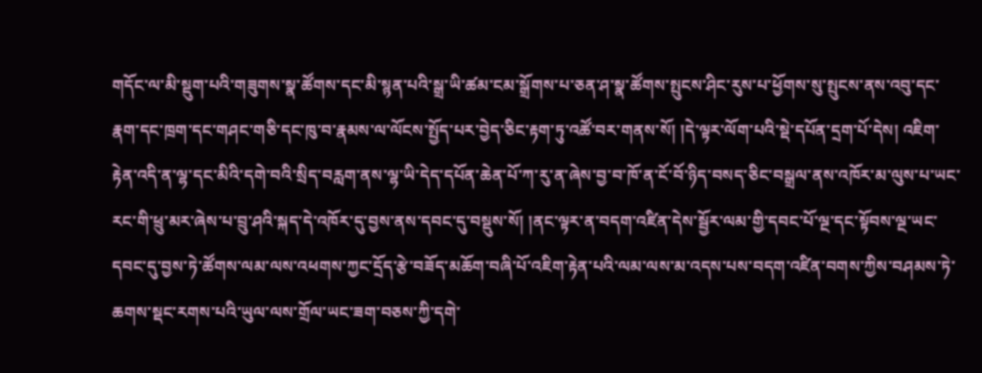གདོང་ལ་མི་སྡུག་པའི་གཟུགས་སྣ་ཚོགས་དང་མི་སྙན་པའི་སྒྲ་ཡི་ཚམ་ངམ་སྒྲོགས་པ་ཅན་ཤ་སྣ་ཚོགས་སྤུངས་ཤིང་རུས་པ་ཕྱོགས་སུ་སྤུངས་ནས་འབུ་དང་རྣག་དང་ཁྲག་དང་གཤང་གཅི་དང་ཁུ་བ་རྣམས་ལ་ལོངས་སྤྱོད་པར་བྱེད་ཅིང་རྟག་ཏུ་འཚོ་བར་གནས་སོ། །དེ་ལྟར་ལོག་པའི་སྡེ་དཔོན་དྲག་པོ་དེས། འཇིག་རྟེན་འདི་ན་ལྷ་དང་མིའི་དགེ་བའི་སྲིད་བརླག་ནས་ལྷ་ཡི་དེད་དཔོན་ཆེན་པོ་ཀ་རུ་ན་ཞེས་བྱ་བ་ཁོ་ན་ངོ་བོ་ཉིད་བསད་ཅིང་བསྒྲལ་ནས་འཁོར་མ་ལུས་པ་ཡང་རང་གི་ཕྲུ་མར་ཞེས་པ་བྲུ་ཤའི་སྐད་དེ་འཁོར་དུ་བྱས་ནས་དབང་དུ་བསྡུས་སོ། །ནང་ལྟར་ན་བདག་འཛིན་དེས་སྦྱོར་ལམ་གྱི་དབང་པོ་ལྔ་དང་སྟོབས་ལྔ་ཡང་དབང་དུ་བྱས་ཏེ་ཚོགས་ལམ་ལས་འཕགས་ཀྱང་དྲོད་རྩེ་བཟོད་མཆོག་བཞི་པོ་འཇིག་རྟེན་པའི་ལམ་ལས་མ་འདས་པས་བདག་འཛིན་བགས་ཀྱིས་བཤམས་ཏེ་ཆགས་སྡང་རགས་པའི་ཡུལ་ལས་གྲོལ་ཡང་ཟག་བཅས་ཀྱི་དགེ་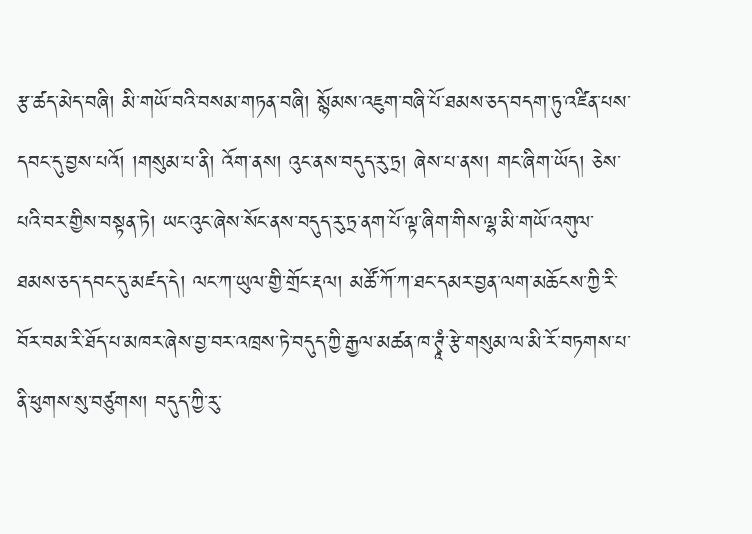རྩ་ཚད་མེད་བཞི། མི་གཡོ་བའི་བསམ་གཏན་བཞི། སྙོམས་འཇུག་བཞི་པོ་ཐམས་ཅད་བདག་ཏུ་འཛིན་པས་དབང་དུ་བྱས་པའོ། །གསུམ་པ་ནི། འོག་ནས། འུང་ནས་བདུད་རུ་ཏྲ། ཞེས་པ་ནས། གང་ཞིག་ཡོད། ཅེས་པའི་བར་གྱིས་བསྟན་ཏེ། ཡང་འུང་ཞེས་སོང་ནས་བདུད་རུ་ཏྲ་ནག་པོ་ལྟ་ཞིག་གིས་ལྷ་མི་གཡོ་འགུལ་ཐམས་ཅད་དབང་དུ་མཛད་དེ། ལང་ཀ་ཡུལ་གྱི་གྲོང་རྡལ། མཚོ་ཀོ་ཀ་ཐང་དམར་བྱན་ལག་མཆོངས་ཀྱི་རི་བོར་བམ་རི་ཐོད་པ་མཁར་ཞེས་བྱ་བར་འཁྲས་ཏེ་བདུད་ཀྱི་རྒྱལ་མཚན་ཁ་ཊྭཱཾ་རྩེ་གསུམ་ལ་མི་རོ་བཏགས་པ་ནི་ཕུགས་སུ་བཙུགས། བདུད་ཀྱི་རུ་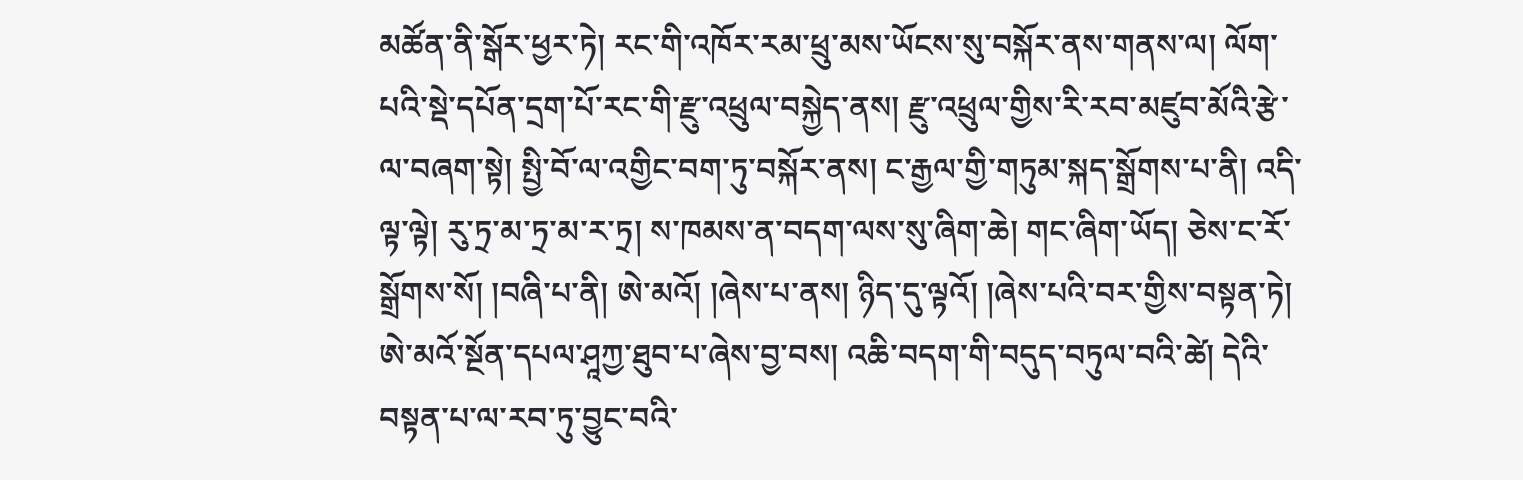མཚོན་ནི་སྒོར་ཕྱར་ཏེ། རང་གི་འཁོར་རམ་ཕྲུ་མས་ཡོངས་སུ་བསྐོར་ནས་གནས་ལ། ལོག་པའི་སྡེ་དཔོན་དྲག་པོ་རང་གི་རྫུ་འཕྲུལ་བསྐྱེད་ནས། རྫུ་འཕྲུལ་གྱིས་རི་རབ་མཛུབ་མོའི་རྩེ་ལ་བཞག་སྟེ། སྤྱི་བོ་ལ་འགྱིང་བག་ཏུ་བསྐོར་ནས། ང་རྒྱལ་གྱི་གཏུམ་སྐད་སྒྲོགས་པ་ནི། འདི་ལྟ་ལྟེ། རུ་ཏྲ་མ་ཏྲ་མ་ར་ཏྲ། ས་ཁམས་ན་བདག་ལས་སུ་ཞིག་ཆེ། གང་ཞིག་ཡོད། ཅེས་ང་རོ་སྒྲོགས་སོ། །བཞི་པ་ནི། ཨེ་མའོ། །ཞེས་པ་ནས། ཉིད་དུ་ལྟའོ། །ཞེས་པའི་བར་གྱིས་བསྟན་ཏེ། ཨེ་མའོ་སྔོན་དཔལ་ཤཱཀྱ་ཐུབ་པ་ཞེས་བྱ་བས། འཆི་བདག་གི་བདུད་བཏུལ་བའི་ཚེ། དེའི་བསྟན་པ་ལ་རབ་ཏུ་བྱུང་བའི་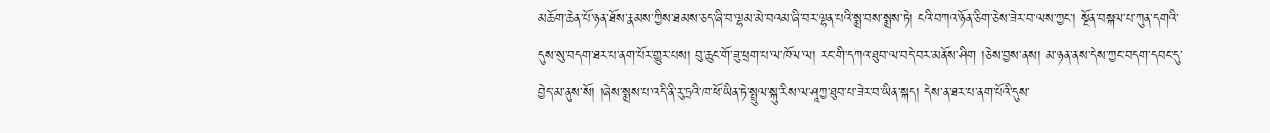མཆོག་ཆེན་པོ་ཉན་ཐོས་རྣམས་ཀྱིས་ཐམས་ཅད་ཞི་བ་ལྷམ་མེ་བའམ་ཞི་བར་ལྷན་པའི་སྨྲ་བས་སྨྲས་ཏེ། ངའི་བཀའ་ཉོན་ཅིག་ཅེས་ཟེར་བ་ལས་ཀྱང་། སྔོན་བསྐལ་པ་ཀུན་དགའི་དུས་སུ་བདག་ཐར་པ་ནག་པོར་གྱུར་པས། བུ་ཆུང་གོ་ཟུ་ཕྲག་པ་ལ་ཁོལ་ལ། རང་གི་དཀའ་ཐུབ་ལ་བདེ་བར་མནོས་ཤིག །ཅེས་བྱས་ནས། མ་ཉན་ནས་དེས་ཀྱང་བདག་དབང་དུ་བྱེད་མ་ནུས་སོ། །ཞེས་སྨྲས་པ་འདི་ནི་རུ་ཏྲའི་ཁ་ཕོ་ཡིན་ཏེ་སྤྲུལ་སྐུ་རིས་ལ་ཤཱཀྱ་ཐུབ་པ་ཟེར་བ་ཡིན་སྐད། དེས་ན་ཐར་པ་ནག་པོའི་དུས་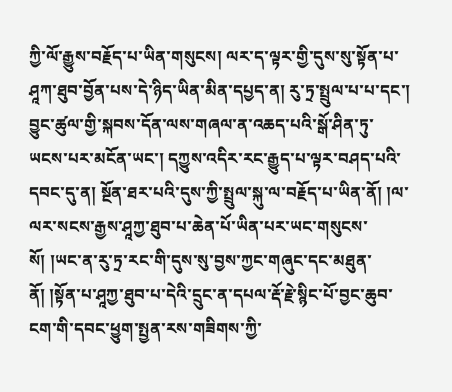ཀྱི་ལོ་རྒྱུས་བརྗོད་པ་ཡིན་གསུངས། ལར་ད་ལྟར་གྱི་དུས་སུ་སྟོན་པ་ཤཱཀ་ཐུབ་བྱོན་པས་དེ་ཉིད་ཡིན་མིན་དཔྱད་ན། རུ་ཏྲ་སྤྲུལ་པ་པ་དང་། བྱུང་ཚུལ་གྱི་སྐབས་དོན་ལས་གཞལ་ན་འཆད་པའི་སྒོ་ཤིན་ཏུ་ཡངས་པར་མངོན་ཡང་། དཀྱུས་འདིར་རང་རྒྱུད་པ་ལྟར་བཤད་པའི་དབང་དུ་ན། སྔོན་ཐར་པའི་དུས་ཀྱི་སྤྲུལ་སྐུ་ལ་བརྗོད་པ་ཡིན་ནོ། །ལ་ལར་སངས་རྒྱས་ཤཱཀྱ་ཐུབ་པ་ཆེན་པོ་ཡིན་པར་ཡང་གསུངས་སོ། །ཡང་ན་རུ་ཏྲ་རང་གི་དུས་སུ་བྱས་ཀྱང་གཞུང་དང་མཐུན་ནོ། །སྟོན་པ་ཤཱཀྱ་ཐུབ་པ་དེའི་དྲུང་ན་དཔལ་རྡོ་རྗེ་སྙིང་པོ་བྱང་ཆུབ་ངག་གི་དབང་ཕྱུག་སྤྱན་རས་གཟིགས་ཀྱི་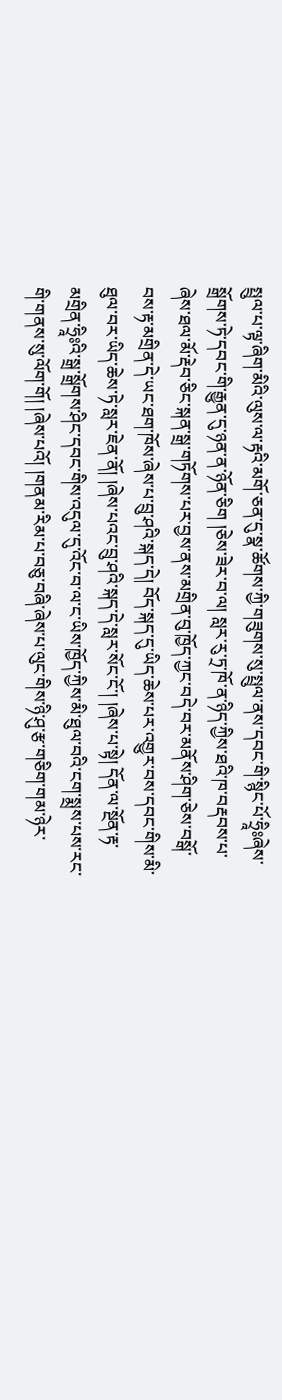སྤྲུལ་པ་ལྟ་ཞིག་མིའི་ལུས་ལ་རྟའི་མགོ་ཅན་དུ་སྣ་ཚོགས་ཀྱི་གཟུགས་སུ་སྤྲུལ་ནས་དབང་གི་སྙིང་པོ་ཧྲཱིཿཞེས་སྒྲོགས་ཏེ་དབང་གི་རྒྱུན་དུ་ཉན་ན་ཉོན་ཅིག །ཅེས་ཟེར་བ་ལ། སླར་རུ་ཏྲ་ཁོ་ན་ཉིད་ཀྱིས་ཐའི་ཁ་བརྡབས་པ་ཞེས་ཐལ་མོ་རྡེབ་ཅིང་སྐན་སྒྲ་གཏོགས་པར་བྱས་ནས་མགྲིན་བུ་ཁྱོད་ཀྱང་བདེ་བར་མནོས་ཤིག་ཅེས་བསྒོ་བས་རྟ་མགྲིན་དེ་ཡང་ཐག་ཁོས་ཞེས་པ་བྲུ་ཤའི་སྐད་དེ། བོད་སྐད་དུ་ཡིད་ཆེས་པར་འགྱུར་བས་དབང་གིས་མི་ཐུལ་བར་ཡིད་ཆེས་ཏེ་སླར་ཇེན་ནོ། །ཞེས་པའང་བྲུ་ཤའི་སྐད་དེ་སླར་སོང་ངོ་། །ཞེས་པ་སྟེ། དོན་ལ་སྔོན་རྟ་མགྲིན་ཧྲཱིཿའི་སྒྲ་སྒྲོགས་ཤིང་དབང་གིས་འདུལ་དུ་འོང་བ་ལ་ང་ཡིས་ཁྱོད་ཀྱིས་མི་ཐུལ་བའི་ངག་སྨྲས་པས་རང་གི་གནས་སུ་ལོག་གོ། །ཞེས་པའོ། །གནམ་རིམ་པ་བཅུ་བཞི་ཞེས་པ་ལུང་གིས་ཉི་ཤུ་རྩ་གཅིག་གམ་ཉེར་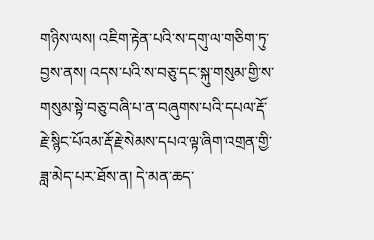གཉིས་ལས། འཇིག་རྟེན་པའི་ས་དགུ་ལ་གཅིག་ཏུ་བྱས་ནས། འདས་པའི་ས་བཅུ་དང་སྐུ་གསུམ་གྱི་ས་གསུམ་སྟེ་བཅུ་བཞི་པ་ན་བཞུགས་པའི་དཔལ་རྡོ་རྗེ་སྙིང་པོའམ་རྡོ་རྗེ་སེམས་དཔའ་ལྟ་ཞིག་འགྲན་གྱི་ཟླ་མེད་པར་ཐོས་ན། དེ་མན་ཆད་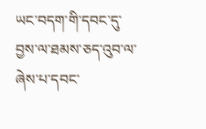ཡང་བདག་གི་དབང་དུ་བྱས་ལ་ཐམས་ཅད་འུབ་ལ་ཞེས་པ་དབང་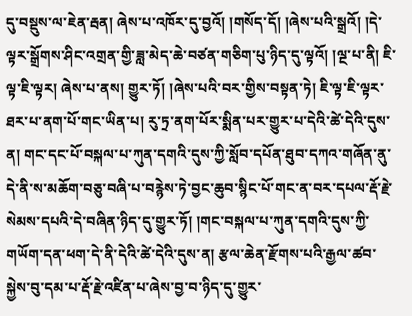དུ་བསྡུས་ལ་ཇེན་རྦན། ཞེས་པ་འཁོར་དུ་བྱའོ། །གསོད་དོ། །ཞེས་པའི་སྒྲའོ། །དེ་ལྟར་སྒྲོགས་ཤིང་འགྲན་གྱི་ཟླ་མེད་ཆེ་བཙན་གཅིག་པུ་ཉིད་དུ་ལྟའོ། །ལྔ་པ་ནི། ཇི་ལྟ་ཇི་ལྟར། ཞེས་པ་ནས། གྱུར་ཏོ། །ཞེས་པའི་བར་གྱིས་བསྟན་ཏེ། ཇི་ལྟ་ཇི་ལྟར་ཐར་པ་ནག་པོ་གང་ཡིན་པ། རུ་ཏྲ་ནག་པོར་སྨིན་པར་གྱུར་པ་དེའི་ཚེ་དེའི་དུས་ན། གང་དང་པོ་བསྐལ་པ་ཀུན་དགའི་དུས་ཀྱི་སློབ་དཔོན་ཐུབ་དཀའ་གཞོན་ནུ་དེ་ནི་ས་མཆོག་བཅུ་བཞི་པ་བརྙེས་ཏེ་བྱང་ཆུབ་སྙིང་པོ་གང་ན་བར་དཔལ་རྡོ་རྗེ་སེམས་དཔའི་དེ་བཞིན་ཉིད་དུ་གྱུར་ཏོ། །གང་བསྐལ་པ་ཀུན་དགའི་དུས་ཀྱི་གཡོག་དན་ཕག་དེ་ནི་དེའི་ཚེ་དེའི་དུས་ན། རྩལ་ཆེན་རྫོགས་པའི་རྒྱལ་ཚབ་སྐྱེས་བུ་དམ་པ་རྡོ་རྗེ་འཛིན་པ་ཞེས་བྱ་བ་ཉིད་དུ་གྱུར་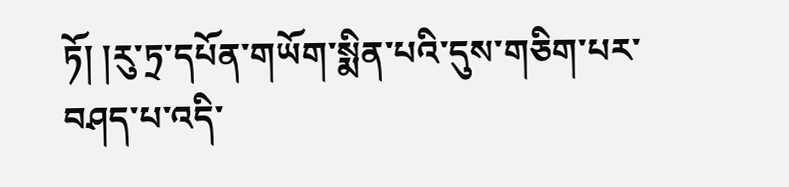ཏོ། །རུ་ཏྲ་དཔོན་གཡོག་སྨིན་པའི་དུས་གཅིག་པར་བཤད་པ་འདི་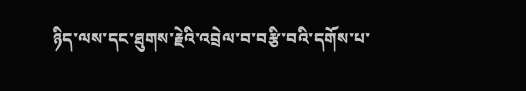ཉིད་ལས་དང་ཐུགས་རྗེའི་འབྲེལ་བ་བརྩི་བའི་དགོས་པ་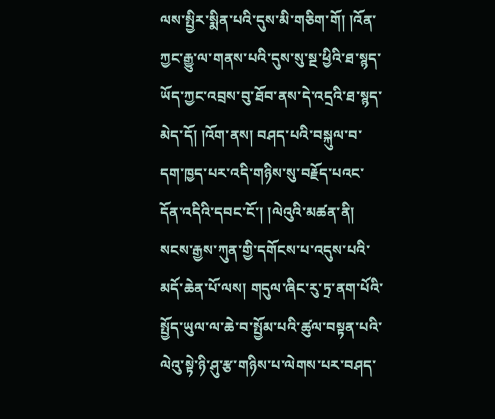ལས་སྤྱིར་སྨིན་པའི་དུས་མི་གཅིག་གོ། །འོན་ཀྱང་རྒྱུ་ལ་གནས་པའི་དུས་སུ་སྔ་ཕྱིའི་ཐ་སྙད་ཡོད་ཀྱང་འབྲས་བུ་ཐོབ་ནས་དེ་འདྲའི་ཐ་སྙད་མེད་དོ། །འོག་ནས། བཤད་པའི་བསྐུལ་བ་དག་ཁྱད་པར་འདི་གཉིས་སུ་བརྗོད་པའང་དོན་འདིའི་དབང་ངོ་། །ལེའུའི་མཚན་ནི། སངས་རྒྱས་ཀུན་གྱི་དགོངས་པ་འདུས་པའི་མདོ་ཆེན་པོ་ལས། གདུལ་ཞིང་རུ་ཏྲ་ནག་པོའི་སྤྱོད་ཡུལ་ལ་ཆེ་བ་སྤྱོམ་པའི་ཚུལ་བསྟན་པའི་ལེའུ་སྟེ་ཉི་ཤུ་རྩ་གཉིས་པ་ལེགས་པར་བཤད་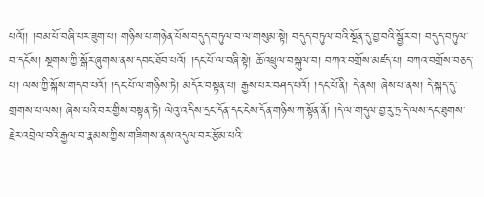པའོ།། །བམ་པོ་བཞི་པར་ཟུག་པ། གཉིས་པ་གཉེན་པོས་བདུད་བཏུལ་བ་ལ་གསུམ་སྟེ། བདུད་བཏུལ་བའི་སྔོན་དུ་བྱ་བའི་སྦྱོར་བ། བདུད་བཏུལ་བ་དངོས། སྔགས་ཀྱི་སྒོར་ཞུགས་ནས་དབང་ཐོབ་པའོ། །དང་པོ་ལ་བཞི་སྟེ། ཆོ་འཕྲུལ་བསྐུལ་བ། བཀའ་བགྲོས་མཛད་པ། བཀའ་བགྲོས་བཅད་པ། ལས་ཀྱི་སྐོས་གདབ་པའོ། །དང་པོ་ལ་གཉིས་ཏེ། མདོར་བསྟན་པ། རྒྱས་པར་བཤད་པའོ། །དང་པོ་ནི། དེ་ནས། ཞེས་པ་ནས། དེ་སྐད་དུ་གྲགས་པ་ལས། ཞེས་པའི་བར་གྱིས་བསྟན་ཏེ། ལེའུ་འདིས་དྲང་དོན་དང་ངེས་དོན་གཉིས་ཀ་སྟོན་ནོ། །དེ་ལ་གདུལ་བྱ་རུ་ཏྲ་དེ་ལས་དང་ཐུགས་རྗེར་འབྲེལ་བའི་རྒྱལ་བ་རྣམས་ཀྱིས་གཟིགས་ནས་འདུལ་བར་རྩོམ་པའི་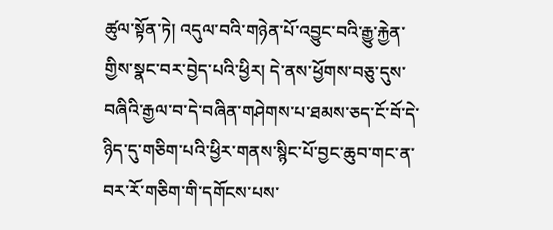ཚུལ་སྟོན་ཏེ། འདུལ་བའི་གཉེན་པོ་འབྱུང་བའི་རྒྱུ་རྐྱེན་གྱིས་སྣང་བར་བྱེད་པའི་ཕྱིར། དེ་ནས་ཕྱོགས་བཅུ་དུས་བཞིའི་རྒྱལ་བ་དེ་བཞིན་གཤེགས་པ་ཐམས་ཅད་ངོ་བོ་དེ་ཉིད་དུ་གཅིག་པའི་ཕྱིར་གནས་སྙིང་པོ་བྱང་ཆུབ་གང་ན་བར་རོ་གཅིག་གི་དགོངས་པས་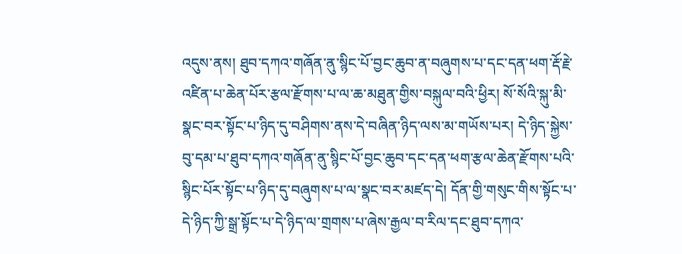འདུས་ནས། ཐུབ་དཀའ་གཞོན་ནུ་སྙིང་པོ་བྱང་ཆུབ་ན་བཞུགས་པ་དང་དན་ཕག་རྡོ་རྗེ་འཛིན་པ་ཆེན་པོར་རྩལ་རྫོགས་པ་ལ་ཆ་མཐུན་གྱིས་བསྐུལ་བའི་ཕྱིར། སོ་སོའི་སྐུ་མི་སྣང་བར་སྟོང་པ་ཉིད་དུ་བཤིགས་ནས་དེ་བཞིན་ཉིད་ལས་མ་གཡོས་པར། དེ་ཉིད་སྐྱེས་བུ་དམ་པ་ཐུབ་དཀའ་གཞོན་ནུ་སྙིང་པོ་བྱང་ཆུབ་དང་དན་ཕག་རྩལ་ཆེན་རྫོགས་པའི་སྙིང་པོར་སྟོང་པ་ཉིད་དུ་བཞུགས་པ་ལ་སྣང་བར་མཛད་དེ། དོན་གྱི་གསུང་གིས་སྟོང་པ་དེ་ཉིད་ཀྱི་སྒྲ་སྟོང་པ་དེ་ཉིད་ལ་གྲགས་པ་ཞེས་རྒྱལ་བ་རིལ་དང་ཐུབ་དཀའ་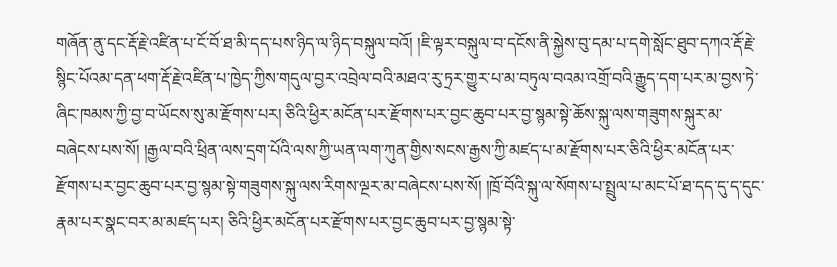གཞོན་ནུ་དང་རྡོ་རྗེ་འཛིན་པ་ངོ་བོ་ཐ་མི་དད་པས་ཉིད་ལ་ཉིད་བསྐུལ་བའོ། །ཇི་ལྟར་བསྐུལ་བ་དངོས་ནི་སྐྱེས་བུ་དམ་པ་དགེ་སློང་ཐུབ་དཀའ་རྡོ་རྗེ་སྙིང་པོའམ་དན་ཕག་རྡོ་རྗེ་འཛིན་པ་ཁྱེད་ཀྱིས་གདུལ་བྱར་འབྲེལ་བའི་མཐའ་རུ་ཏྲར་གྱུར་པ་མ་བཏུལ་བའམ་འགྲོ་བའི་རྒྱུད་དག་པར་མ་བྱས་ཏེ་ཞིང་ཁམས་ཀྱི་བྱ་བ་ཡོངས་སུ་མ་རྫོགས་པར། ཅིའི་ཕྱིར་མངོན་པར་རྫོགས་པར་བྱང་ཆུབ་པར་བྱ་སྙམ་སྟེ་ཆོས་སྐུ་ལས་གཟུགས་སྐུར་མ་བཞེངས་པས་སོ། །རྒྱལ་བའི་ཕྲིན་ལས་དྲག་པོའི་ལས་ཀྱི་ཡན་ལག་ཀུན་གྱིས་སངས་རྒྱས་ཀྱི་མཛད་པ་མ་རྫོགས་པར་ཅིའི་ཕྱིར་མངོན་པར་རྫོགས་པར་བྱང་ཆུབ་པར་བྱ་སྙམ་སྟེ་གཟུགས་སྐུ་ལས་རིགས་ལྔར་མ་བཞེངས་པས་སོ། །ཁྲོ་བོའི་སྐུ་ལ་སོགས་པ་སྤྲུལ་པ་མང་པོ་ཐ་དད་དུ་ད་དུང་རྣམ་པར་སྣང་བར་མ་མཛད་པར། ཅིའི་ཕྱིར་མངོན་པར་རྫོགས་པར་བྱང་ཆུབ་པར་བྱ་སྙམ་སྟེ་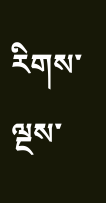རིགས་ལྔས་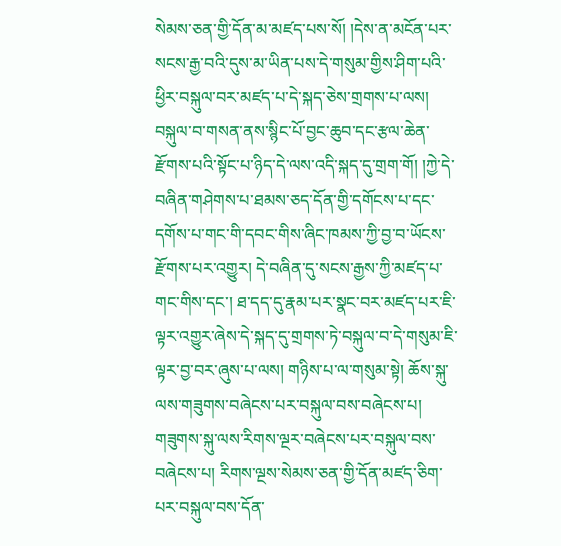སེམས་ཅན་གྱི་དོན་མ་མཛད་པས་སོ། །དེས་ན་མངོན་པར་སངས་རྒྱ་བའི་དུས་མ་ཡིན་པས་དེ་གསུམ་གྱིས་ཤིག་པའི་ཕྱིར་བསྐུལ་བར་མཛད་པ་དེ་སྐད་ཅེས་གྲགས་པ་ལས། བསྐུལ་བ་གསན་ནས་སྙིང་པོ་བྱང་ཆུབ་དང་རྩལ་ཆེན་རྫོགས་པའི་སྟོང་པ་ཉིད་དེ་ལས་འདི་སྐད་དུ་གྲག་གོ། །ཀྱེ་དེ་བཞིན་གཤེགས་པ་ཐམས་ཅད་དོན་གྱི་དགོངས་པ་དང་དགོས་པ་གང་གི་དབང་གིས་ཞིང་ཁམས་ཀྱི་བྱ་བ་ཡོངས་རྫོགས་པར་འགྱུར། དེ་བཞིན་དུ་སངས་རྒྱས་ཀྱི་མཛད་པ་གང་གིས་དང་། ཐ་དད་དུ་རྣམ་པར་སྣང་བར་མཛད་པར་ཇི་ལྟར་འགྱུར་ཞེས་དེ་སྐད་དུ་གྲགས་ཏེ་བསྐུལ་བ་དེ་གསུམ་ཇི་ལྟར་བྱ་བར་ཞུས་པ་ལས། གཉིས་པ་ལ་གསུམ་སྟེ། ཆོས་སྐུ་ལས་གཟུགས་བཞེངས་པར་བསྐུལ་བས་བཞེངས་པ། གཟུགས་སྐུ་ལས་རིགས་ལྔར་བཞེངས་པར་བསྐུལ་བས་བཞེངས་པ། རིགས་ལྔས་སེམས་ཅན་གྱི་དོན་མཛད་ཅིག་པར་བསྐུལ་བས་དོན་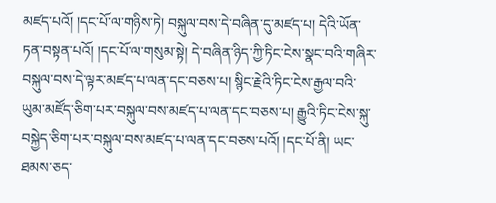མཛད་པའོ། །དང་པོ་ལ་གཉིས་ཏེ། བསྐུལ་བས་དེ་བཞིན་དུ་མཛད་པ། དེའི་ཡོན་ཏན་བསྟན་པའོ། །དང་པོ་ལ་གསུམ་སྟེ། དེ་བཞིན་ཉིད་ཀྱི་ཏིང་ངེས་སྣང་བའི་གཞིར་བསྐུལ་བས་དེ་ལྟར་མཛད་པ་ལན་དང་བཅས་པ། སྙིང་རྗེའི་ཏིང་ངེས་རྒྱལ་བའི་ཡུམ་མཛོད་ཅིག་པར་བསྐུལ་བས་མཛད་པ་ལན་དང་བཅས་པ། རྒྱུའི་ཏིང་ངེས་སྐུ་བསྐྱེད་ཅིག་པར་བསྐུལ་བས་མཛད་པ་ལན་དང་བཅས་པའོ། །དང་པོ་ནི། ཡང་ཐམས་ཅད་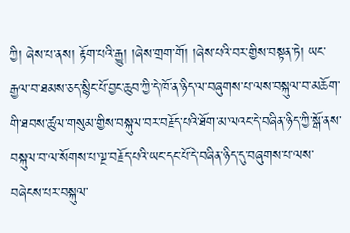ཀྱི། ཞེས་པ་ནས། རྟོག་པའི་རྒྱུ། །ཞེས་གྲག་གོ། །ཞེས་པའི་བར་གྱིས་བསྟན་ཏེ། ཡང་རྒྱལ་བ་ཐམས་ཅད་སྙིང་པོ་བྱང་ཆུབ་ཀྱི་དེ་ཁོ་ན་ཉིད་ལ་བཞུགས་པ་ལས་བསྐུལ་བ་མཆོག་གི་ཐབས་ཚུལ་གསུམ་གྱིས་བསྐུལ་བར་བརྗོད་པའི་ཐོག་མ་ལའང་དེ་བཞིན་ཉིད་ཀྱི་སྒོ་ནས་བསྐུལ་བ་ལ་སོགས་པ་ལྔ་བརྗོད་པའི་ཡང་དང་པོ་དེ་བཞིན་ཉིད་དུ་བཞུགས་པ་ལས་བཞེངས་པར་བསྐུལ་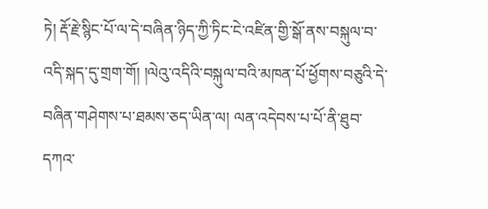ཏེ། རྡོ་རྗེ་སྙིང་པོ་ལ་དེ་བཞིན་ཉིད་ཀྱི་ཏིང་ངེ་འཛིན་གྱི་སྒོ་ནས་བསྐུལ་བ་འདི་སྐད་དུ་གྲག་གོ། །ལེའུ་འདིའི་བསྐུལ་བའི་མཁན་པོ་ཕྱོགས་བཅུའི་དེ་བཞིན་གཤེགས་པ་ཐམས་ཅད་ཡིན་ལ། ལན་འདེབས་པ་པོ་ནི་ཐུབ་དཀའ་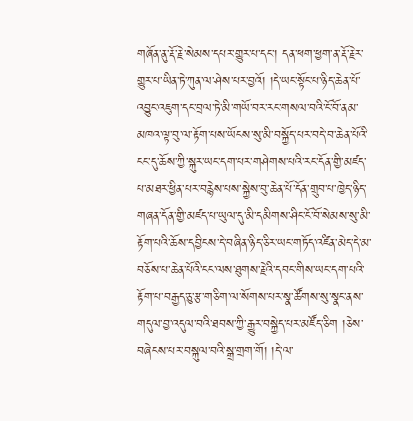གཞོན་ནུ་རྡོ་རྗེ་སེམས་དཔར་གྱུར་པ་དང་། དན་ཕག་ཕྱག་ན་རྡོ་རྗེར་གྱུར་པ་ཡིན་ཏེ་ཀུན་ལ་ཤེས་པར་བྱའོ། །དེ་ཡང་སྟོང་པ་ཉིད་ཆེན་པོ་འབྱུང་འཇུག་དང་བྲལ་ཏེ་མི་གཡོ་བར་རང་གསལ་བའི་ངོ་བོ་ནམ་མཁའ་ལྟ་བུ་ལ་རྟོག་པས་ཡོངས་སུ་མི་བསྐྱོད་པར་བདེ་བ་ཆེན་པོའི་ངང་དུ་ཆོས་ཀྱི་སྐུར་ཡང་དག་པར་གཤེགས་པའི་རང་དོན་གྱི་མཛད་པ་མཐར་ཕྱིན་པར་བརྙེས་པས་སྐྱེས་བུ་ཆེན་པོ་དོན་གྲུབ་པ་ཁྱེད་ཉིད་གཞན་དོན་གྱི་མཛད་པ་ཡུལ་དུ་མི་དམིགས་ཤིང་ངོ་བོ་སེམས་སུ་མི་རྟོག་པའི་ཆོས་དབྱིངས་དེ་བཞིན་ཉིད་ཅིར་ཡང་གཏོད་འཛིན་མེད་དེ་མ་བཅོས་པ་ཆེན་པོའི་ངང་ལས་ཐུགས་རྗེའི་དབང་གིས་ཡང་དག་པའི་རྟོག་པ་བརྒྱད་ཅུ་རྩ་གཅིག་ལ་སོགས་པར་སྣ་ཚོགས་སུ་སྣང་ནས་གདུལ་བྱ་འདུལ་བའི་ཐབས་ཀྱི་རྒྱུར་བསྐྱེད་པར་མཛོད་ཅིག །ཅེས་བཞེངས་པར་བསྐུལ་བའི་སྒྲ་གྲག་གོ། །དེ་ལ་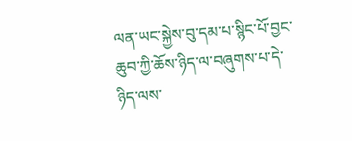ལན་ཡང་སྐྱེས་བུ་དམ་པ་སྙིང་པོ་བྱང་ཆུབ་ཀྱི་ཆོས་ཉིད་ལ་བཞུགས་པ་དེ་ཉིད་ལས་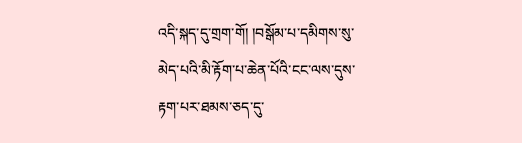འདི་སྐད་དུ་གྲག་གོ། །བསྒོམ་པ་དམིགས་སུ་མེད་པའི་མི་རྟོག་པ་ཆེན་པོའི་ངང་ལས་དུས་རྟག་པར་ཐམས་ཅད་དུ་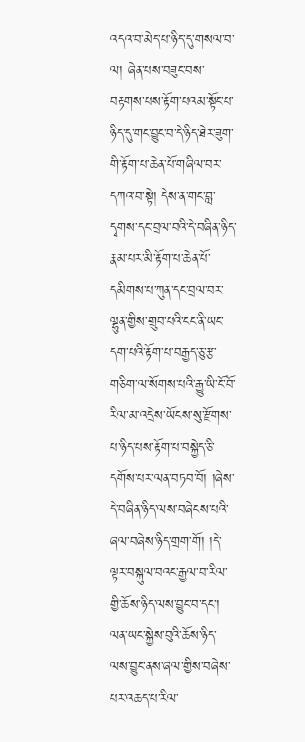འདའ་བ་མེད་པ་ཉིད་དུ་གསལ་བ་ལ། ཞེན་པས་བཟུང་བས་བརྟགས་པས་རྟོག་པའམ་སྟོང་པ་ཉིད་དུ་གང་བྱུང་བ་དེ་ཉིད་ཐེར་ཟུག་གི་རྟོག་པ་ཆེན་པོ་གཞིལ་བར་དཀའ་བ་སྟེ། དེས་ན་གང་བླ་དྭགས་དང་བྲལ་བའི་དེ་བཞིན་ཉིད་རྣམ་པར་མི་རྟོག་པ་ཆེན་པོ་དམིགས་པ་ཀུན་དང་བྲལ་བར་ལྷུན་གྱིས་གྲུབ་པའི་ངང་ནི་ཡང་དག་པའི་རྟོག་པ་བརྒྱད་ཅུ་རྩ་གཅིག་ལ་སོགས་པའི་རྒྱུ་ཡི་ངོ་བོ་རིལ་མ་འདྲེས་ཡོངས་སུ་རྫོགས་པ་ཉིད་པས་རྟོག་པ་བསྐྱེད་ཅི་དགོས་པར་ལན་བཏབ་བོ། །ཞེས་དེ་བཞིན་ཉིད་ལས་བཞེངས་པའི་ཞལ་བཞེས་ཉིད་གྲག་གོ། །དེ་ལྟར་བསྐུལ་བའང་རྒྱལ་བ་རིལ་གྱི་ཆོས་ཉིད་ལས་བྱུང་བ་དང་། ལན་ཡང་སྐྱེས་བུའི་ཆོས་ཉིད་ལས་བྱུང་ནས་ཞལ་གྱིས་བཞེས་པར་འཆད་པ་རིལ་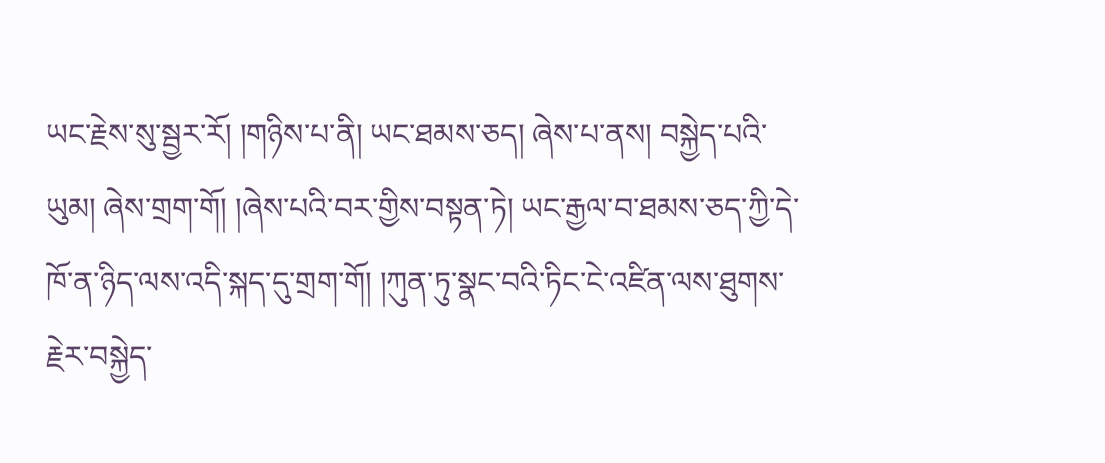ཡང་རྗེས་སུ་སྦྱར་རོ། །གཉིས་པ་ནི། ཡང་ཐམས་ཅད། ཞེས་པ་ནས། བསྐྱེད་པའི་ཡུམ། ཞེས་གྲག་གོ། །ཞེས་པའི་བར་གྱིས་བསྟན་ཏེ། ཡང་རྒྱལ་བ་ཐམས་ཅད་ཀྱི་དེ་ཁོ་ན་ཉིད་ལས་འདི་སྐད་དུ་གྲག་གོ། །ཀུན་ཏུ་སྣང་བའི་ཏིང་ངེ་འཛིན་ལས་ཐུགས་རྗེར་བསྐྱེད་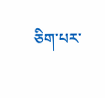ཅིག་པར་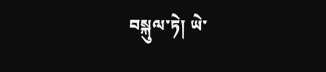བསྐུལ་ཏེ། ཡེ་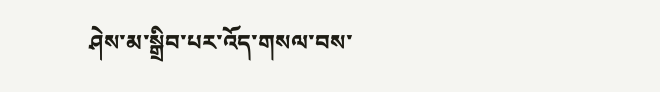ཤེས་མ་སྒྲིབ་པར་འོད་གསལ་བས་